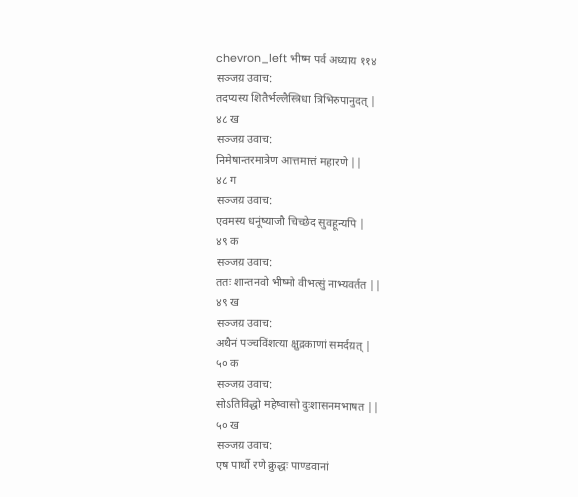chevron_left भीष्म पर्व अध्याय ११४
सञ्जय़ उवाच:
तदप्यस्य शितैर्भल्लैस्त्रिधा त्रिभिरुपानुदत् |
४८ ख
सञ्जय़ उवाच:
निमेषान्तरमात्रेण आत्तमात्तं महारणे ||
४८ ग
सञ्जय़ उवाच:
एवमस्य धनूंष्याजौ चिच्छेद सुवहून्यपि |
४९ क
सञ्जय़ उवाच:
ततः शान्तनवो भीष्मो वीभत्सुं नाभ्यवर्तत ||
४९ ख
सञ्जय़ उवाच:
अथैनं पञ्चविंशत्या क्षुद्रकाणां समर्दय़त् |
५० क
सञ्जय़ उवाच:
सोऽतिविद्धो महेष्वासो दुःशासनमभाषत ||
५० ख
सञ्जय़ उवाच:
एष पार्थो रणे क्रुद्धः पाण्डवानां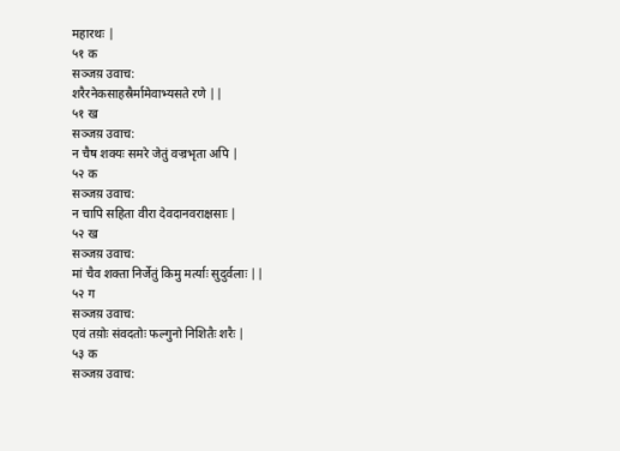महारथः |
५१ क
सञ्जय़ उवाच:
शरैरनेकसाहस्रैर्मामेवाभ्यसते रणे ||
५१ ख
सञ्जय़ उवाच:
न चैष शक्यः समरे जेतुं वज्रभृता अपि |
५२ क
सञ्जय़ उवाच:
न चापि सहिता वीरा देवदानवराक्षसाः |
५२ ख
सञ्जय़ उवाच:
मां चैव शक्ता निर्जेतुं किमु मर्त्याः सुदुर्वलाः ||
५२ ग
सञ्जय़ उवाच:
एवं तय़ोः संवदतोः फल्गुनो निशितैः शरैः |
५३ क
सञ्जय़ उवाच: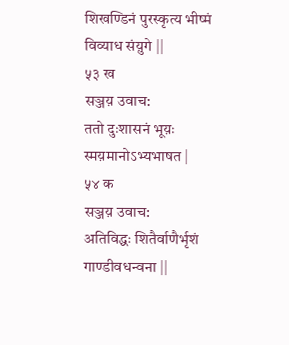शिखण्डिनं पुरस्कृत्य भीष्मं विव्याध संय़ुगे ||
५३ ख
सञ्जय़ उवाच:
ततो दुःशासनं भूय़ः स्मय़मानोऽभ्यभाषत |
५४ क
सञ्जय़ उवाच:
अतिविद्धः शितैर्वाणैर्भृशं गाण्डीवधन्वना ||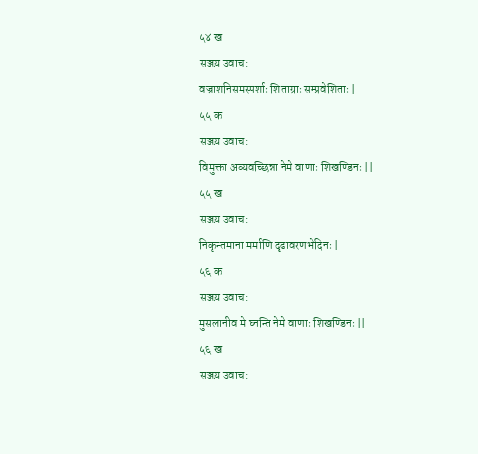५४ ख
सञ्जय़ उवाच:
वज्राशनिसमस्पर्शाः शिताग्राः सम्प्रवेशिताः |
५५ क
सञ्जय़ उवाच:
विमुक्ता अव्यवच्छिन्ना नेमे वाणाः शिखण्डिनः ||
५५ ख
सञ्जय़ उवाच:
निकृन्तमाना मर्माणि दृढावरणभेदिनः |
५६ क
सञ्जय़ उवाच:
मुसलानीव मे घ्नन्ति नेमे वाणाः शिखण्डिनः ||
५६ ख
सञ्जय़ उवाच: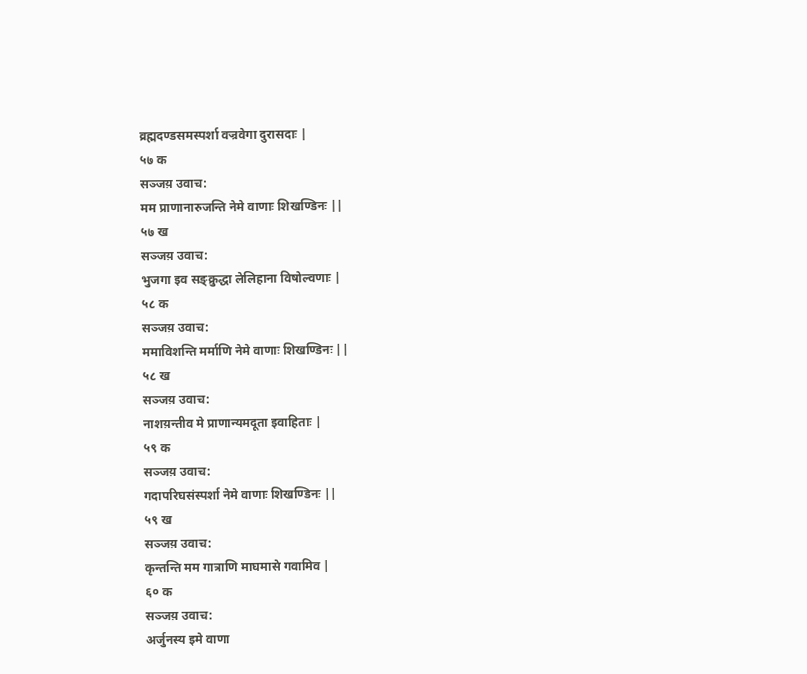व्रह्मदण्डसमस्पर्शा वज्रवेगा दुरासदाः |
५७ क
सञ्जय़ उवाच:
मम प्राणानारुजन्ति नेमे वाणाः शिखण्डिनः ||
५७ ख
सञ्जय़ उवाच:
भुजगा इव सङ्क्रुद्धा लेलिहाना विषोल्वणाः |
५८ क
सञ्जय़ उवाच:
ममाविशन्ति मर्माणि नेमे वाणाः शिखण्डिनः ||
५८ ख
सञ्जय़ उवाच:
नाशय़न्तीव मे प्राणान्यमदूता इवाहिताः |
५९ क
सञ्जय़ उवाच:
गदापरिघसंस्पर्शा नेमे वाणाः शिखण्डिनः ||
५९ ख
सञ्जय़ उवाच:
कृन्तन्ति मम गात्राणि माघमासे गवामिव |
६० क
सञ्जय़ उवाच:
अर्जुनस्य इमे वाणा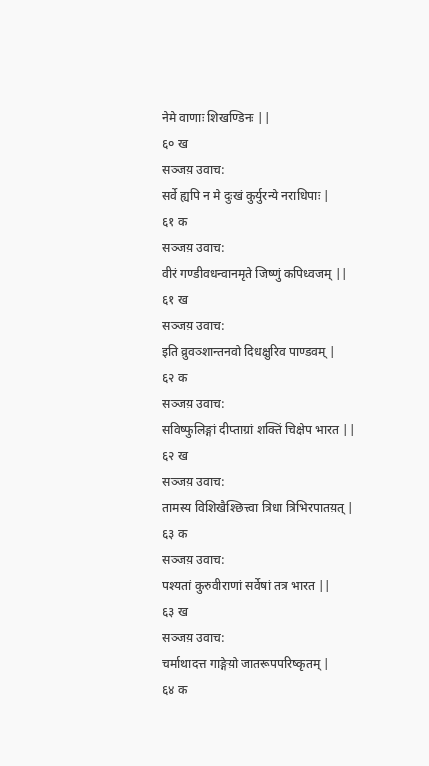नेमे वाणाः शिखण्डिनः ||
६० ख
सञ्जय़ उवाच:
सर्वे ह्यपि न मे दुःखं कुर्युरन्ये नराधिपाः |
६१ क
सञ्जय़ उवाच:
वीरं गण्डीवधन्वानमृते जिष्णुं कपिध्वजम् ||
६१ ख
सञ्जय़ उवाच:
इति व्रुवञ्शान्तनवो दिधक्षुरिव पाण्डवम् |
६२ क
सञ्जय़ उवाच:
सविष्फुलिङ्गां दीप्ताग्रां शक्तिं चिक्षेप भारत ||
६२ ख
सञ्जय़ उवाच:
तामस्य विशिखैश्छित्त्वा त्रिधा त्रिभिरपातय़त् |
६३ क
सञ्जय़ उवाच:
पश्यतां कुरुवीराणां सर्वेषां तत्र भारत ||
६३ ख
सञ्जय़ उवाच:
चर्माथादत्त गाङ्गेय़ो जातरूपपरिष्कृतम् |
६४ क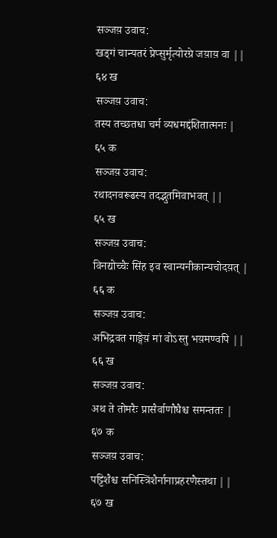सञ्जय़ उवाच:
खड्गं चान्यतरं प्रेप्सुर्मृत्योरग्रे जय़ाय़ वा ||
६४ ख
सञ्जय़ उवाच:
तस्य तच्छतधा चर्म व्यधमद्दंशितात्मनः |
६५ क
सञ्जय़ उवाच:
रथादनवरूढस्य तदद्भुतमिवाभवत् ||
६५ ख
सञ्जय़ उवाच:
विनद्योच्चैः सिंह इव स्वान्यनीकान्यचोदय़त् |
६६ क
सञ्जय़ उवाच:
अभिद्रवत गाङ्गेय़ं मां वोऽस्तु भय़मण्वपि ||
६६ ख
सञ्जय़ उवाच:
अथ ते तोमरैः प्रासैर्वाणौघैश्च समन्ततः |
६७ क
सञ्जय़ उवाच:
पट्टिशैश्च सनिस्त्रिंशैर्नानाप्रहरणैस्तथा ||
६७ ख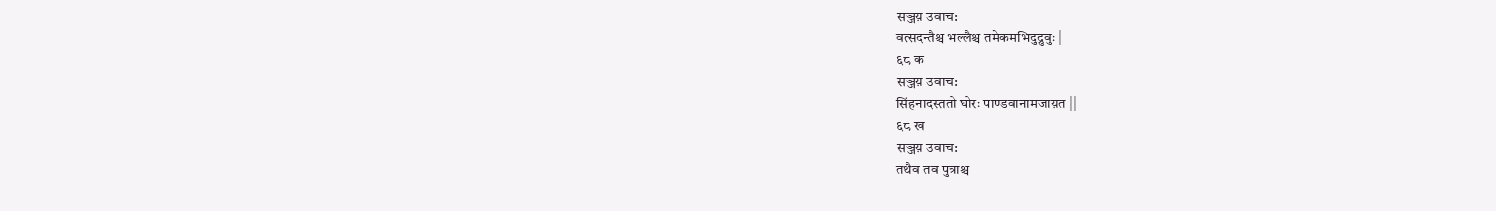सञ्जय़ उवाच:
वत्सदन्तैश्च भल्लैश्च तमेकमभिदुद्रुवुः |
६८ क
सञ्जय़ उवाच:
सिंहनादस्ततो घोरः पाण्डवानामजाय़त ||
६८ ख
सञ्जय़ उवाच:
तथैव तव पुत्राश्च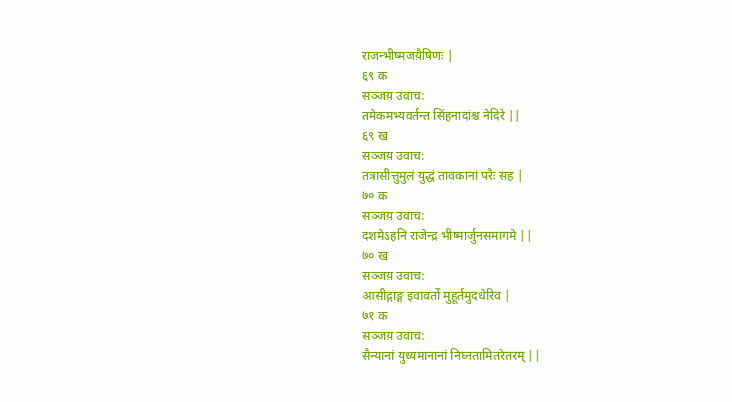राजन्भीष्मजय़ैषिणः |
६९ क
सञ्जय़ उवाच:
तमेकमभ्यवर्तन्त सिंहनादांश्च नेदिरे ||
६९ ख
सञ्जय़ उवाच:
तत्रासीत्तुमुलं युद्धं तावकानां परैः सह |
७० क
सञ्जय़ उवाच:
दशमेऽहनि राजेन्द्र भीष्मार्जुनसमागमे ||
७० ख
सञ्जय़ उवाच:
आसीद्गाङ्ग इवावर्तो मुहूर्तमुदधेरिव |
७१ क
सञ्जय़ उवाच:
सैन्यानां युध्यमानानां निघ्नतामितरेतरम् ||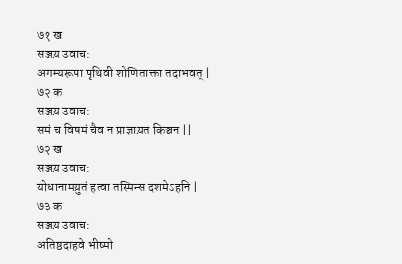७१ ख
सञ्जय़ उवाच:
अगम्यरूपा पृथिवी शोणिताक्ता तदाभवत् |
७२ क
सञ्जय़ उवाच:
समं च विषमं चैव न प्राज्ञाय़त किञ्चन ||
७२ ख
सञ्जय़ उवाच:
योधानामय़ुतं हत्वा तस्मिन्स दशमेऽहनि |
७३ क
सञ्जय़ उवाच:
अतिष्ठदाहवे भीष्मो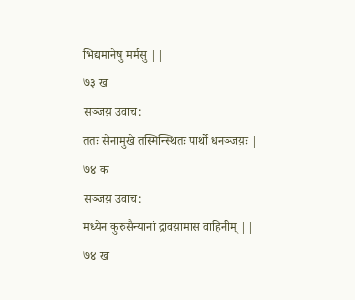भिद्यमानेषु मर्मसु ||
७३ ख
सञ्जय़ उवाच:
ततः सेनामुखे तस्मिन्स्थितः पार्थो धनञ्जय़ः |
७४ क
सञ्जय़ उवाच:
मध्येन कुरुसैन्यानां द्रावय़ामास वाहिनीम् ||
७४ ख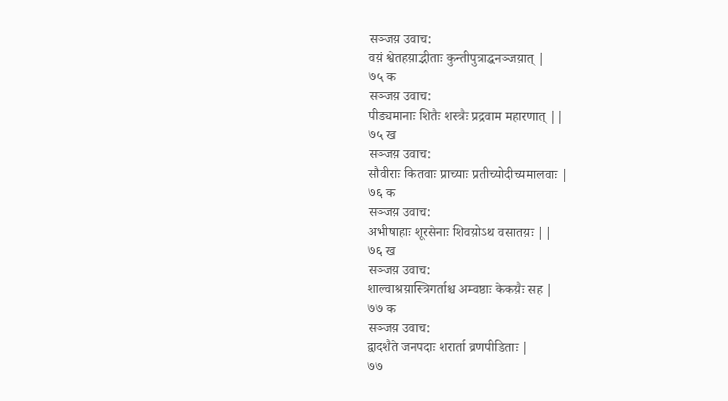सञ्जय़ उवाच:
वय़ं श्वेतहय़ाद्भीताः कुन्तीपुत्राद्धनञ्जय़ात् |
७५ क
सञ्जय़ उवाच:
पीड्यमानाः शितैः शस्त्रैः प्रद्रवाम महारणात् ||
७५ ख
सञ्जय़ उवाच:
सौवीराः कितवाः प्राच्याः प्रतीच्योदीच्यमालवाः |
७६ क
सञ्जय़ उवाच:
अभीषाहाः शूरसेनाः शिवय़ोऽथ वसातय़ः ||
७६ ख
सञ्जय़ उवाच:
शाल्वाश्रय़ास्त्रिगर्ताश्च अम्वष्ठाः केकय़ैः सह |
७७ क
सञ्जय़ उवाच:
द्वादशैते जनपदाः शरार्ता व्रणपीडिताः |
७७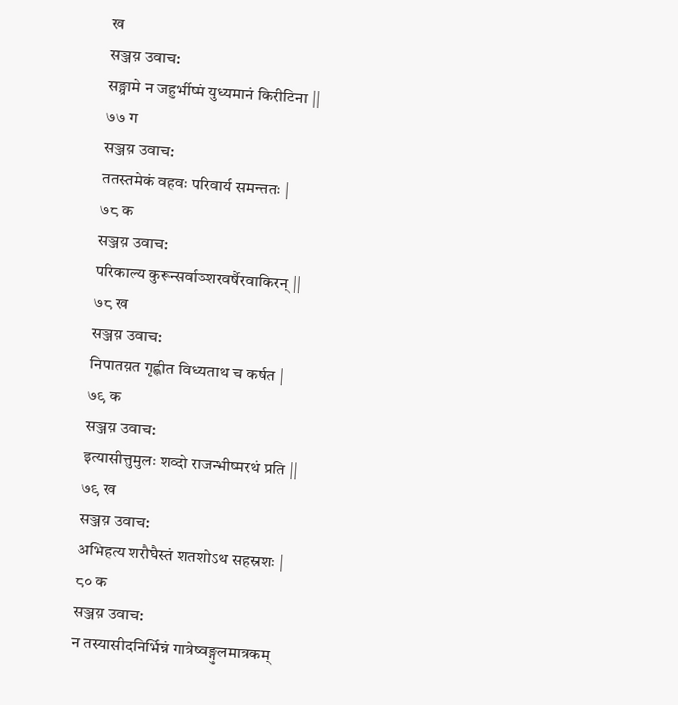ख
सञ्जय़ उवाच:
सङ्ग्रामे न जहुर्भीष्मं युध्यमानं किरीटिना ||
७७ ग
सञ्जय़ उवाच:
ततस्तमेकं वहवः परिवार्य समन्ततः |
७८ क
सञ्जय़ उवाच:
परिकाल्य कुरून्सर्वाञ्शरवर्षैरवाकिरन् ||
७८ ख
सञ्जय़ उवाच:
निपातय़त गृह्णीत विध्यताथ च कर्षत |
७९ क
सञ्जय़ उवाच:
इत्यासीत्तुमुलः शव्दो राजन्भीष्मरथं प्रति ||
७९ ख
सञ्जय़ उवाच:
अभिहत्य शरौघैस्तं शतशोऽथ सहस्रशः |
८० क
सञ्जय़ उवाच:
न तस्यासीदनिर्भिन्नं गात्रेष्वङ्गुलमात्रकम्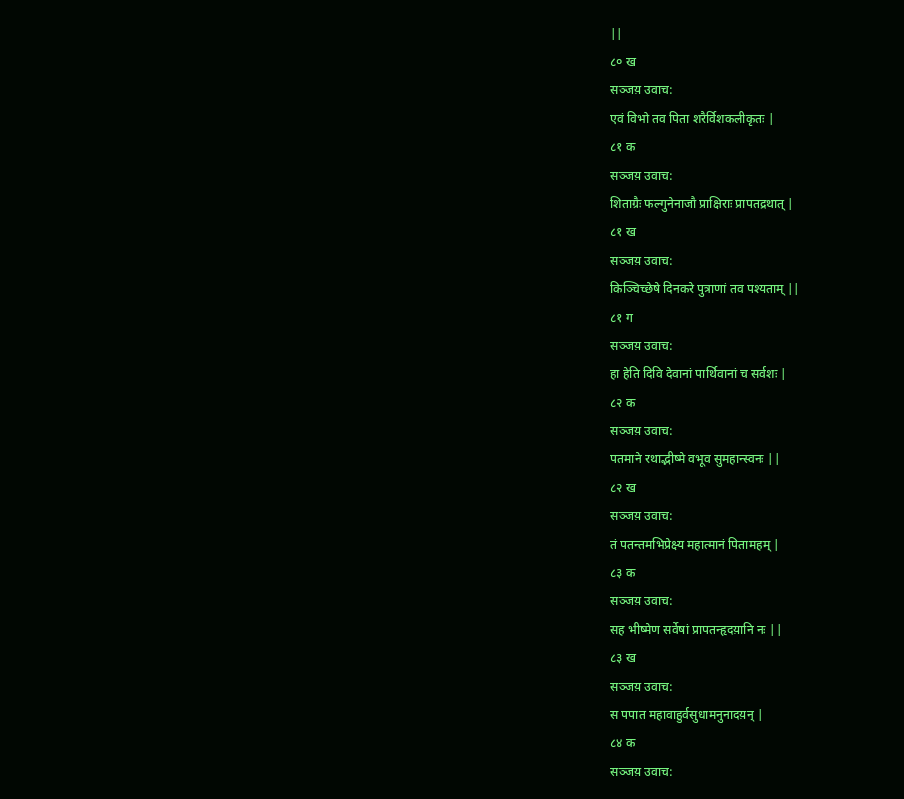||
८० ख
सञ्जय़ उवाच:
एवं विभो तव पिता शरैर्विशकलीकृतः |
८१ क
सञ्जय़ उवाच:
शिताग्रैः फल्गुनेनाजौ प्राक्षिराः प्रापतद्रथात् |
८१ ख
सञ्जय़ उवाच:
किञ्चिच्छेषे दिनकरे पुत्राणां तव पश्यताम् ||
८१ ग
सञ्जय़ उवाच:
हा हेति दिवि देवानां पार्थिवानां च सर्वशः |
८२ क
सञ्जय़ उवाच:
पतमाने रथाद्भीष्मे वभूव सुमहान्स्वनः ||
८२ ख
सञ्जय़ उवाच:
तं पतन्तमभिप्रेक्ष्य महात्मानं पितामहम् |
८३ क
सञ्जय़ उवाच:
सह भीष्मेण सर्वेषां प्रापतन्हृदय़ानि नः ||
८३ ख
सञ्जय़ उवाच:
स पपात महावाहुर्वसुधामनुनादय़न् |
८४ क
सञ्जय़ उवाच: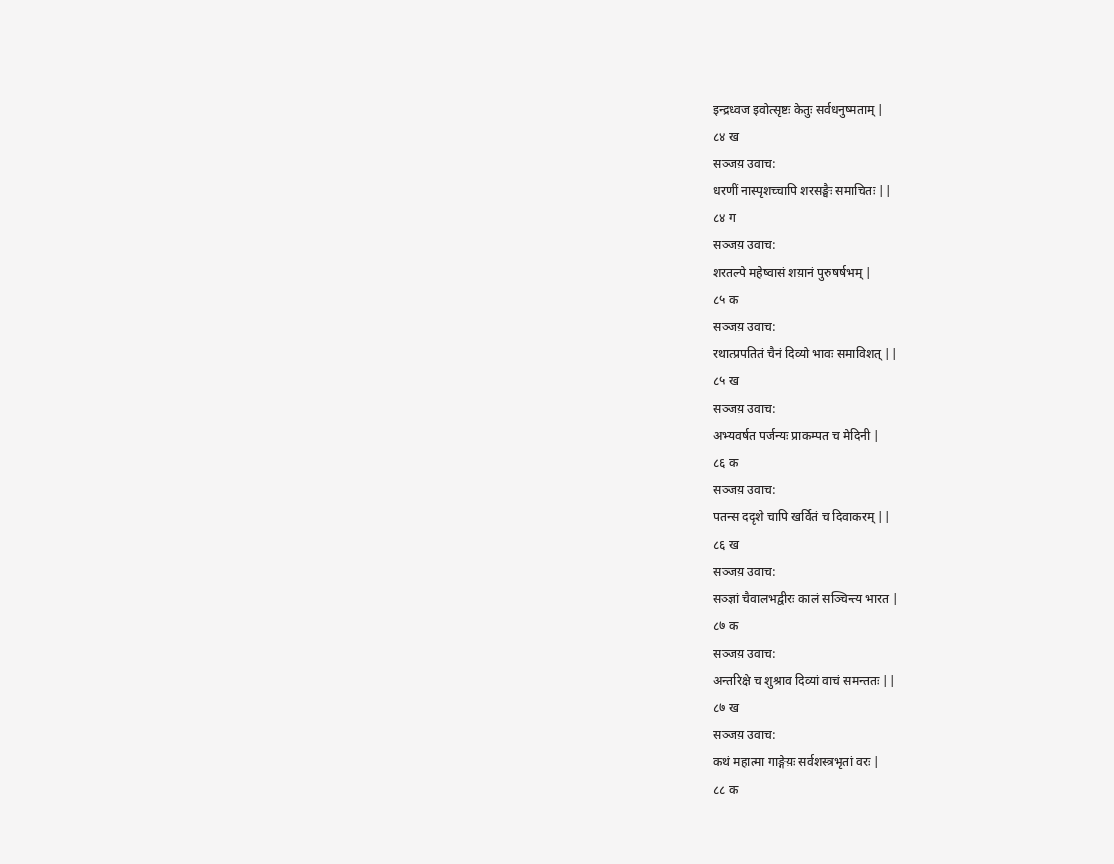इन्द्रध्वज इवोत्सृष्टः केतुः सर्वधनुष्मताम् |
८४ ख
सञ्जय़ उवाच:
धरणीं नास्पृशच्चापि शरसङ्घैः समाचितः ||
८४ ग
सञ्जय़ उवाच:
शरतल्पे महेष्वासं शय़ानं पुरुषर्षभम् |
८५ क
सञ्जय़ उवाच:
रथात्प्रपतितं चैनं दिव्यो भावः समाविशत् ||
८५ ख
सञ्जय़ उवाच:
अभ्यवर्षत पर्जन्यः प्राकम्पत च मेदिनी |
८६ क
सञ्जय़ उवाच:
पतन्स ददृशे चापि खर्वितं च दिवाकरम् ||
८६ ख
सञ्जय़ उवाच:
सञ्ज्ञां चैवालभद्वीरः कालं सञ्चिन्त्य भारत |
८७ क
सञ्जय़ उवाच:
अन्तरिक्षे च शुश्राव दिव्यां वाचं समन्ततः ||
८७ ख
सञ्जय़ उवाच:
कथं महात्मा गाङ्गेय़ः सर्वशस्त्रभृतां वरः |
८८ क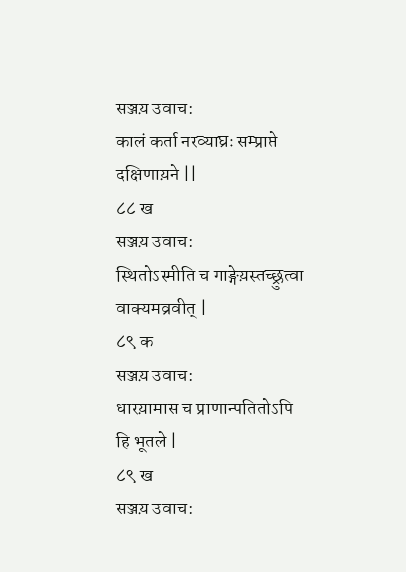सञ्जय़ उवाच:
कालं कर्ता नरव्याघ्रः सम्प्राप्ते दक्षिणाय़ने ||
८८ ख
सञ्जय़ उवाच:
स्थितोऽस्मीति च गाङ्गेय़स्तच्छ्रुत्वा वाक्यमव्रवीत् |
८९ क
सञ्जय़ उवाच:
धारय़ामास च प्राणान्पतितोऽपि हि भूतले |
८९ ख
सञ्जय़ उवाच: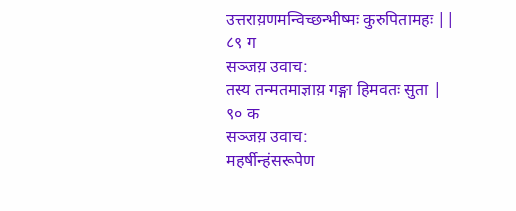उत्तराय़णमन्विच्छन्भीष्मः कुरुपितामहः ||
८९ ग
सञ्जय़ उवाच:
तस्य तन्मतमाज्ञाय़ गङ्गा हिमवतः सुता |
९० क
सञ्जय़ उवाच:
महर्षीन्हंसरूपेण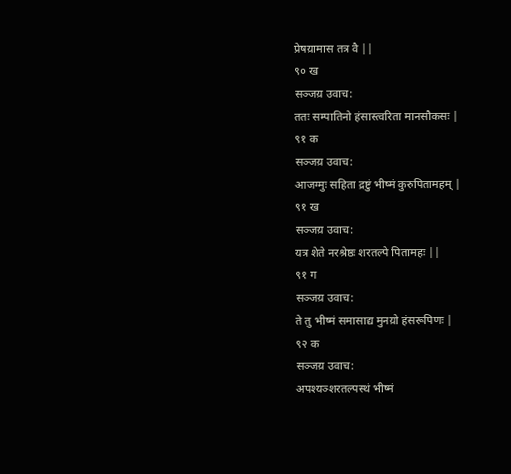प्रेषय़ामास तत्र वै ||
९० ख
सञ्जय़ उवाच:
ततः सम्पातिनो हंसास्त्वरिता मानसौकसः |
९१ क
सञ्जय़ उवाच:
आजग्मुः सहिता द्रष्टुं भीष्मं कुरुपितामहम् |
९१ ख
सञ्जय़ उवाच:
यत्र शेते नरश्रेष्ठः शरतल्पे पितामहः ||
९१ ग
सञ्जय़ उवाच:
ते तु भीष्मं समासाद्य मुनय़ो हंसरूपिणः |
९२ क
सञ्जय़ उवाच:
अपश्यञ्शरतल्पस्थं भीष्मं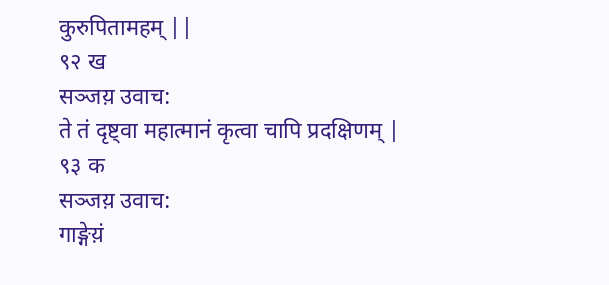कुरुपितामहम् ||
९२ ख
सञ्जय़ उवाच:
ते तं दृष्ट्वा महात्मानं कृत्वा चापि प्रदक्षिणम् |
९३ क
सञ्जय़ उवाच:
गाङ्गेय़ं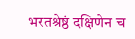भरतश्रेष्ठं दक्षिणेन च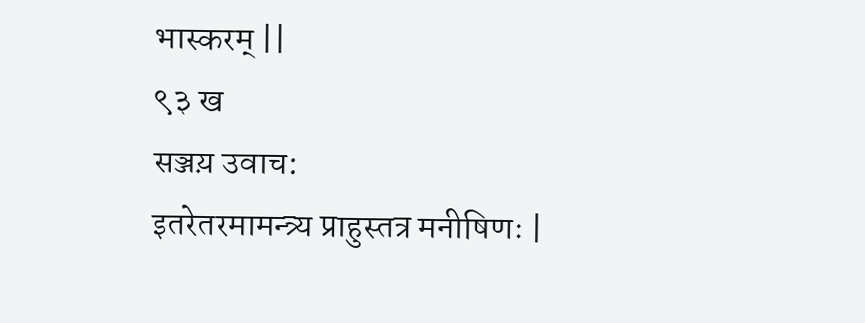भास्करम् ||
९३ ख
सञ्जय़ उवाच:
इतरेतरमामन्त्र्य प्राहुस्तत्र मनीषिणः |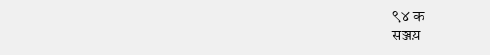९४ क
सञ्जय़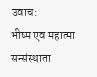उवाच:
भीष्म एव महात्मा सन्संस्थाता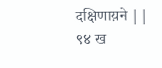दक्षिणाय़ने ||
९४ ख